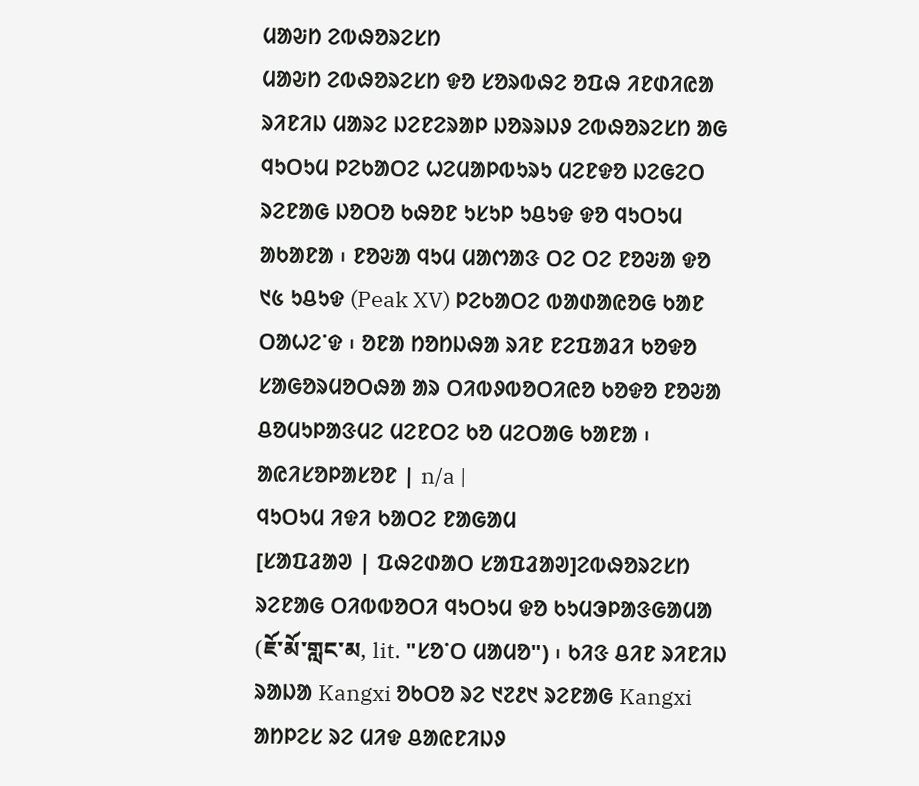ᱢᱟᱶᱴ ᱮᱵᱷᱚᱨᱮᱥᱴ
ᱢᱟᱶᱴ ᱮᱵᱷᱚᱨᱮᱥᱴ ᱫᱚ ᱥᱚᱨᱵᱷᱮ ᱚᱯᱷ ᱤᱱᱰᱤᱭᱟ ᱨᱤᱱᱤᱡ ᱢᱟᱨᱮ ᱡᱮᱱᱮᱨᱟᱞ ᱡᱚᱨᱨᱡᱽ ᱮᱵᱷᱚᱨᱮᱥᱴ ᱟᱜ ᱧᱩᱛᱩᱢ ᱞᱮᱠᱟᱛᱮ ᱦᱮᱢᱟᱞᱵᱩᱨᱩ ᱢᱮᱱᱫᱚ ᱡᱮᱜᱮᱛ ᱨᱮᱱᱟᱜ ᱡᱚᱛᱚ ᱠᱷᱚᱱ ᱩᱥᱩᱞ ᱩᱪᱩᱫ ᱫᱚ ᱧᱩᱛᱩᱢ ᱟᱠᱟᱱᱟ ᱾ ᱱᱚᱶᱟ ᱧᱩᱢ ᱢᱟᱬᱟᱝ ᱛᱮ ᱛᱮ ᱱᱚᱶᱟ ᱫᱚ ᱑᱕ ᱩᱪᱩᱫ (Peak XV) ᱞᱮᱠᱟᱛᱮ ᱵᱟᱰᱟᱭᱚᱜ ᱠᱟᱱ ᱛᱟᱦᱮᱸᱫ ᱾ ᱚᱱᱟ ᱴᱚᱴᱡᱷᱟ ᱨᱤᱱ ᱱᱮᱯᱟᱲᱤ ᱠᱚᱫᱚ ᱥᱟᱜᱚᱨᱢᱚᱛᱷᱟ ᱟᱨ ᱛᱤᱵᱽᱵᱚᱛᱤᱭᱚ ᱠᱚᱫᱚ ᱱᱚᱶᱟ ᱪᱚᱢᱩᱞᱟᱝᱢᱮ ᱢᱮᱱᱛᱮ ᱠᱚ ᱢᱮᱛᱟᱜ ᱠᱟᱱᱟ ᱾
ᱟᱭᱤᱥᱚᱞᱟᱥᱚᱱ | n/a |
ᱧᱩᱛᱩᱢ ᱤᱫᱤ ᱠᱟᱛᱮ ᱱᱟᱜᱟᱢ
[ᱥᱟᱯᱲᱟᱣ | ᱯᱷᱮᱰᱟᱛ ᱥᱟᱯᱲᱟᱣ]ᱮᱵᱷᱚᱨᱮᱥᱴ ᱨᱮᱱᱟᱜ ᱛᱤᱵᱵᱚᱛᱤ ᱧᱩᱛᱩᱢ ᱫᱚ ᱠᱩᱢᱳᱞᱟᱝᱜᱟᱢᱟ (ཇོ་མོ་གླང་མ, lit. "ᱥᱚᱸᱛ ᱢᱟᱢᱚ") ᱾ ᱠᱤᱝ ᱪᱤᱱ ᱨᱤᱱᱤᱡ ᱨᱟᱡᱟ Kangxi ᱚᱠᱛᱚ ᱨᱮ ᱑᱗᱒᱑ ᱨᱮᱱᱟᱜ Kangxi ᱟᱴᱞᱮᱥ ᱨᱮ ᱢᱤᱫ ᱪᱟᱭᱱᱤᱡᱽ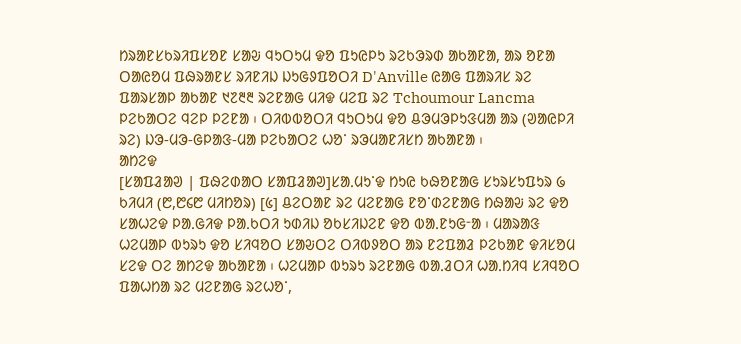ᱴᱨᱟᱱᱥᱠᱨᱤᱯᱥᱚᱱ ᱥᱟᱶ ᱧᱩᱛᱩᱢ ᱫᱚ ᱯᱩᱭᱞᱩ ᱨᱮᱠᱳᱨᱰ ᱟᱠᱟᱱᱟ, ᱟᱨ ᱚᱱᱟ ᱛᱟᱭᱚᱢ ᱯᱷᱨᱟᱱᱥ ᱨᱤᱱᱤᱡ ᱡᱩᱜᱽᱯᱚᱛᱤ D'Anville ᱭᱟᱜ ᱯᱟᱨᱤᱥ ᱨᱮ ᱯᱟᱨᱥᱟᱞ ᱟᱠᱟᱱ ᱑᱗᱓᱓ ᱨᱮᱱᱟᱜ ᱢᱤᱫ ᱢᱮᱯ ᱨᱮ Tchoumour Lancma ᱞᱮᱠᱟᱛᱮ ᱧᱮᱞ ᱞᱮᱱᱟ ᱾ ᱛᱤᱵᱵᱚᱛᱤ ᱧᱩᱛᱩᱢ ᱫᱚ ᱪᱳᱢᱳᱞᱩᱝᱢᱟ ᱟᱨ (ᱣᱟᱭᱞᱤ ᱨᱮ) ᱡᱳ-ᱢᱳ-ᱜᱞᱟᱝ-ᱢᱟ ᱞᱮᱠᱟᱛᱮ ᱦᱚᱸ ᱨᱳᱢᱟᱱᱤᱥᱴ ᱟᱠᱟᱱᱟ ᱾
ᱟᱴᱮᱫ
[ᱥᱟᱯᱲᱟᱣ | ᱯᱷᱮᱰᱟᱛ ᱥᱟᱯᱲᱟᱣ]ᱥᱟᱹᱢᱩᱸᱫ ᱴᱩᱭ ᱠᱷᱚᱱᱟᱜ ᱥᱩᱨᱥᱩᱯᱩᱨ ᱙ ᱠᱤᱢᱤ (᱘,᱘᱔᱘ ᱢᱤᱴᱚᱨ) [᱕] ᱪᱮᱛᱟᱱ ᱨᱮ ᱢᱮᱱᱟᱜ ᱱᱚᱸᱰᱮᱱᱟᱜ ᱴᱷᱟᱶ ᱨᱮ ᱫᱚ ᱥᱟᱦᱮᱫ ᱞᱟᱹᱜᱤᱫ ᱞᱟᱹᱠᱛᱤ ᱩᱰᱤᱡ ᱚᱠᱥᱤᱡᱮᱱ ᱫᱚ ᱵᱟᱹᱱᱩᱜᱼᱟ ᱾ ᱢᱟᱨᱟᱝ ᱦᱮᱢᱟᱞ ᱵᱩᱨᱩ ᱫᱚ ᱥᱤᱧᱚᱛ ᱥᱟᱶᱛᱮ ᱛᱤᱵᱽᱚᱛ ᱟᱨ ᱱᱮᱯᱟᱲ ᱞᱮᱠᱟᱱ ᱫᱤᱥᱚᱢ ᱥᱮᱫ ᱛᱮ ᱟᱴᱮᱫ ᱟᱠᱟᱱᱟ ᱾ ᱦᱮᱢᱟᱞ ᱵᱩᱨᱩ ᱨᱮᱱᱟᱜ ᱵᱟᱹᱲᱛᱤ ᱦᱟᱹᱴᱤᱧ ᱥᱤᱧᱚᱛ ᱯᱟᱦᱴᱟ ᱨᱮ ᱢᱮᱱᱟᱜ ᱨᱮᱦᱚᱸ,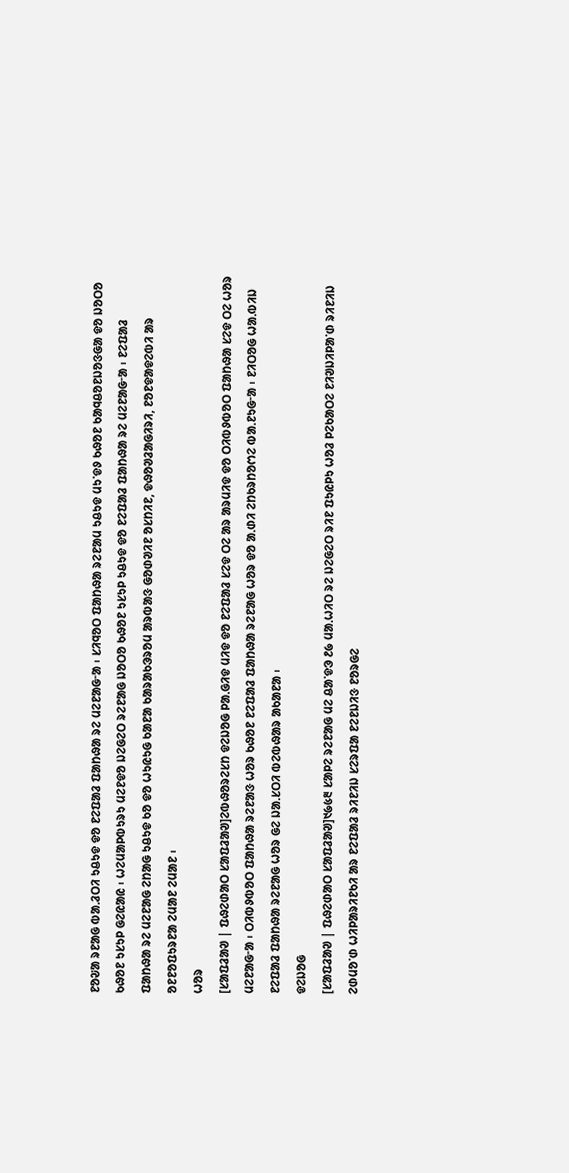ᱱᱚᱶᱟ ᱨᱱᱟᱜ ᱵᱟᱹᱲᱛᱤ ᱩᱪᱩᱫ ᱫᱚ ᱱᱮᱯᱟᱲ ᱯᱟᱴᱷᱟ ᱨᱮ ᱢᱮᱱᱟᱜᱼᱟ ᱾ ᱥᱤᱧᱚᱛ ᱯᱟᱴᱷᱟ ᱨᱮᱱᱟᱢ ᱩᱪᱩᱫ ᱢᱩᱸᱫᱽ ᱠᱷᱚᱱ ᱠᱟᱧᱪᱚᱱᱡᱚᱝᱜᱟ ᱫᱚ ᱡᱚᱛᱚ ᱠᱷᱚᱱ ᱩᱥᱩᱞ ᱜᱮᱭᱟᱭ ᱾ ᱦᱮᱢᱟᱞᱵᱩᱨᱩ ᱢᱮᱱᱫᱚ ᱡᱮᱜᱮᱛ ᱨᱮᱱᱟᱜ ᱡᱚᱛᱚ ᱠᱷᱚᱱ ᱩᱥᱩᱞ ᱩᱪᱩᱫ ᱫᱚ ᱱᱮᱯᱟᱲ ᱯᱟᱴᱷᱟ ᱨᱮ ᱢᱮᱱᱟᱜᱼᱟ ᱾ ᱱᱮᱯᱟᱲ ᱯᱟᱴᱷᱟ ᱨᱮ ᱢᱮᱱᱟᱜ ᱮᱴᱟᱜ ᱩᱪᱩᱫ ᱠᱚ ᱫᱚ ᱦᱩᱭᱩᱜ ᱠᱟᱱᱟ ᱠᱟᱨᱟᱠᱳᱨᱚᱢ ᱟᱨᱵᱟᱝ ᱜᱚᱰᱣᱤᱱ ᱚᱥᱴᱤᱱ, ᱫᱷᱚᱣᱲᱟᱜᱤᱨᱤ, ᱱᱚᱱᱫᱟᱫᱮᱵᱤ ᱟᱨ ᱚᱱᱱᱚᱯᱩᱨᱱᱟ ᱮᱢᱟᱱ ᱮᱢᱟᱱ ᱾
ᱦᱚᱨ
[ᱥᱟᱯᱲᱟᱣ | ᱯᱷᱮᱰᱟᱛ ᱥᱟᱯᱲᱟᱣ]ᱮᱵᱷᱚᱨᱮᱥᱴ ᱫᱮᱡᱚᱜ ᱞᱟᱹᱜᱤᱫ ᱢᱤᱫ ᱫᱚ ᱱᱮᱯᱟᱲ ᱥᱮᱫ ᱛᱮ ᱟᱨ ᱟᱨᱢᱤᱫ ᱫᱚ ᱛᱤᱵᱽᱵᱚᱛ ᱯᱟᱴᱷᱟ ᱥᱮᱫ ᱛᱮ ᱦᱚᱨ ᱢᱮᱱᱟᱜᱼᱟ ᱾ ᱛᱤᱵᱽᱵᱚᱛ ᱯᱟᱴᱷᱟ ᱨᱮᱱᱟᱝ ᱦᱚᱨ ᱠᱷᱚᱱ ᱱᱮᱯᱟᱲ ᱯᱟᱴᱷᱟ ᱨᱮᱱᱟᱜ ᱦᱚᱨ ᱫᱚ ᱟᱹᱰᱤ ᱮᱴᱠᱨᱴᱚᱬᱮ ᱵᱟᱹᱱᱩᱜᱼᱟ ᱾ ᱱᱤᱛᱚᱜ ᱦᱟᱹᱵᱤᱡ ᱱᱮᱯᱟᱲ ᱯᱟᱴᱷᱟ ᱨᱮᱱᱟᱜ ᱦᱚᱨ ᱜᱮ ᱡᱟᱹᱥᱛᱤ ᱵᱮᱵᱷᱟᱨ ᱟᱠᱟᱱᱟ ᱾
ᱫᱮᱡᱚᱜ
[ᱥᱟᱯᱲᱟᱣ | ᱯᱷᱮᱰᱟᱛ ᱥᱟᱯᱲᱟᱣ]᱑᱙᱕᱓ ᱥᱟᱞᱮ ᱨᱮᱱᱟᱜ ᱢᱮ ᱪᱟᱸᱫᱳ ᱒᱙ ᱢᱟᱹᱦᱤᱛ ᱨᱮ ᱡᱮᱜᱮᱛ ᱨᱤᱱ ᱯᱩᱭᱞᱩ ᱦᱚᱲ ᱞᱮᱠᱟᱛᱮ ᱱᱤᱣᱡᱤᱞᱟᱸᱰ ᱨᱤᱱᱤᱡ ᱮᱰᱢᱚᱸᱰ ᱦᱤᱞᱟᱨᱤᱱᱠᱤ ᱟᱨ ᱱᱮᱯᱟᱲ ᱨᱤᱱᱤᱡ ᱥᱮᱨᱯᱟ ᱱᱮᱱᱡᱤᱝ ᱱᱚᱨᱜᱮ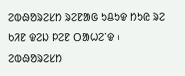ᱮᱵᱷᱚᱨᱮᱥᱴ ᱨᱮᱱᱟᱜ ᱩᱪᱩᱫ ᱴᱩᱭ ᱨᱮ ᱠᱤᱱ ᱫᱮᱡ ᱞᱮᱱ ᱛᱟᱦᱮᱸᱫ ᱾ ᱮᱵᱷᱚᱨᱮᱥᱴ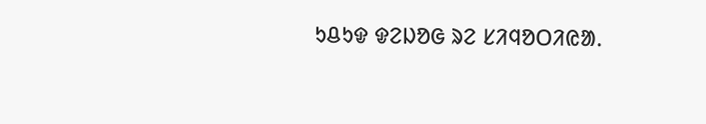ᱩᱪᱩᱫ ᱫᱮᱡᱚᱜ ᱨᱮ ᱥᱤᱧᱚᱛᱤᱭᱟᱹ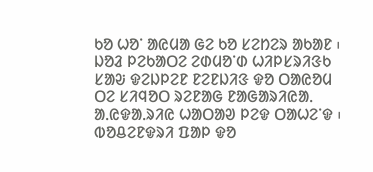ᱠᱚ ᱦᱚᱸ ᱟᱭᱢᱟ ᱜᱮ ᱠᱚ ᱥᱮᱴᱮᱨ ᱟᱠᱟᱱ ᱾ ᱡᱚᱲ ᱞᱮᱠᱟᱛᱮ ᱮᱰᱢᱚᱸᱰ ᱦᱤᱞᱥᱨᱤᱝᱠ ᱥᱟᱶ ᱫᱮᱡᱞᱮᱱ ᱱᱮᱱᱡᱤᱝ ᱫᱚ ᱛᱟᱭᱚᱢ ᱛᱮ ᱥᱤᱧᱚᱛ ᱨᱮᱱᱟᱜ ᱱᱟᱜᱟᱨᱤᱭᱟᱹ ᱟᱹᱭᱫᱟᱹᱨᱤᱭ ᱦᱟᱛᱟᱣ ᱞᱮᱫ ᱛᱟᱦᱮᱸᱫ ᱾ ᱵᱚᱪᱮᱱᱫᱨᱤ ᱯᱟᱞ ᱫᱚ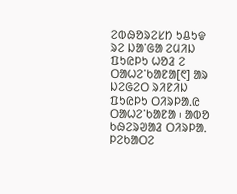ᱮᱵᱷᱚᱨᱮᱥᱴ ᱩᱪᱩᱫ ᱨᱮ ᱡᱟᱸᱜᱟ ᱮᱢᱤᱡ ᱯᱩᱭᱞᱩ ᱦᱚᱲ ᱮ ᱛᱟᱦᱮᱸᱠᱟᱱᱟ[᱖] ᱟᱨ ᱡᱮᱜᱮᱛ ᱨᱤᱱᱤᱡ ᱯᱩᱭᱞᱩ ᱛᱤᱨᱞᱟᱹᱭ ᱛᱟᱦᱮᱸᱠᱟᱱᱟ ᱾ ᱟᱵᱚ ᱠᱷᱮᱨᱣᱟᱲ ᱛᱤᱨᱞᱟᱹ ᱞᱮᱠᱟᱛᱮ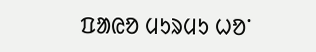ᱯᱟᱭᱚ ᱢᱩᱨᱢᱩ ᱦᱚᱸ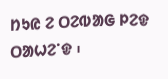ᱴᱩᱭ ᱮ ᱛᱮᱵᱟᱜ ᱞᱮᱫ ᱛᱟᱦᱮᱸᱫ ᱾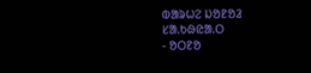ᱵᱟᱨᱦᱮ ᱡᱚᱱᱚᱲ
ᱥᱟ.ᱠᱷᱭᱟ.ᱛ
- ᱚᱛᱱᱚ